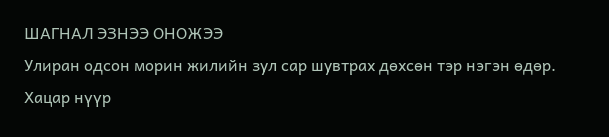ШАГНАЛ ЭЗНЭЭ ОНОЖЭЭ
Улиран одсон морин жилийн зул сар шувтрах дөхсөн тэр нэгэн өдөр. Хацар нүүр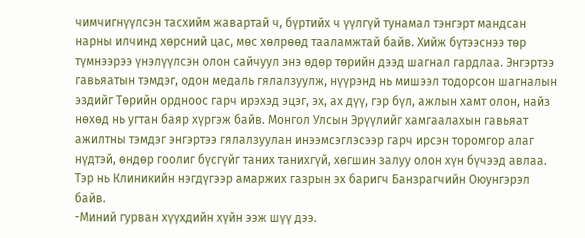чимчигнүүлсэн тасхийм жавартай ч, бүртийх ч үүлгүй тунамал тэнгэрт мандсан нарны илчинд хөрсний цас, мөс хөлрөөд тааламжтай байв. Хийж бүтээснээ төр түмнээрээ үнэлүүлсэн олон сайчуул энэ өдөр төрийн дээд шагнал гардлаа. Энгэртээ гавьяатын тэмдэг, одон медаль гялалзуулж, нүүрэнд нь мишээл тодорсон шагналын эздийг Төрийн ордноос гарч ирэхэд эцэг, эх, ах дүү, гэр бүл, ажлын хамт олон, найз нөхөд нь угтан баяр хүргэж байв. Монгол Улсын Эрүүлийг хамгаалахын гавьяат ажилтны тэмдэг энгэртээ гялалзуулан инээмсэглэсээр гарч ирсэн торомгор алаг нүдтэй, өндөр гоолиг бүсгүйг таних танихгүй, хөгшин залуу олон хүн бүчээд авлаа. Тэр нь Клиникийн нэгдүгээр амаржих газрын эх баригч Банзрагчийн Оюунгэрэл байв.
-Миний гурван хүүхдийн хүйн ээж шүү дээ.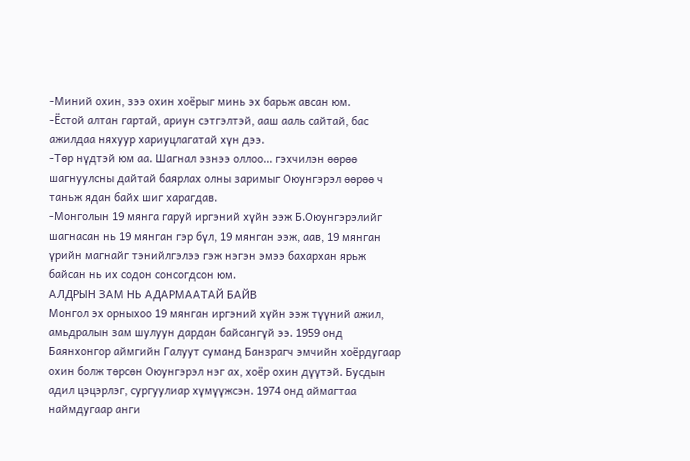-Миний охин, зээ охин хоёрыг минь эх барьж авсан юм.
-Ёстой алтан гартай, ариун сэтгэлтэй, ааш ааль сайтай, бас ажилдаа няхуур хариуцлагатай хүн дээ.
-Төр нүдтэй юм аа. Шагнал эзнээ оллоо... гэхчилэн өөрөө шагнуулсны дайтай баярлах олны заримыг Оюунгэрэл өөрөө ч таньж ядан байх шиг харагдав.
-Монголын 19 мянга гаруй иргэний хүйн ээж Б.Оюунгэрэлийг шагнасан нь 19 мянган гэр бүл, 19 мянган ээж, аав, 19 мянган үрийн магнайг тэнийлгэлээ гэж нэгэн эмээ бахархан ярьж байсан нь их содон сонсогдсон юм.
АЛДРЫН ЗАМ НЬ АДАРМААТАЙ БАЙВ
Монгол эх орныхоо 19 мянган иргэний хүйн ээж түүний ажил, амьдралын зам шулуун дардан байсангүй ээ. 1959 онд Баянхонгор аймгийн Галуут суманд Банзрагч эмчийн хоёрдугаар охин болж төрсөн Оюунгэрэл нэг ах, хоёр охин дүүтэй. Бусдын адил цэцэрлэг, сургуулиар хүмүүжсэн. 1974 онд аймагтаа наймдугаар анги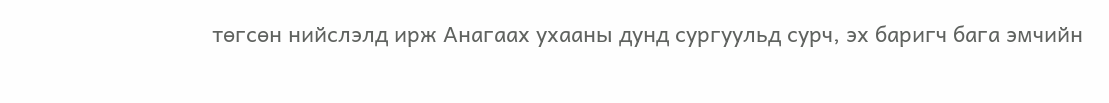төгсөн нийслэлд ирж Анагаах ухааны дунд сургуульд сурч, эх баригч бага эмчийн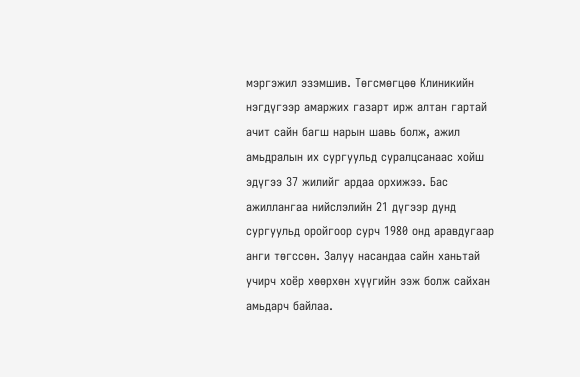мэргэжил эзэмшив. Төгсмөгцөө Клиникийн нэгдүгээр амаржих газарт ирж алтан гартай ачит сайн багш нарын шавь болж, ажил амьдралын их сургуульд суралцсанаас хойш эдүгээ 37 жилийг ардаа орхижээ. Бас ажиллангаа нийслэлийн 21 дүгээр дунд сургуульд оройгоор сурч 1980 онд аравдугаар анги төгссөн. Залуу насандаа сайн ханьтай учирч хоёр хөөрхөн хүүгийн ээж болж сайхан амьдарч байлаа.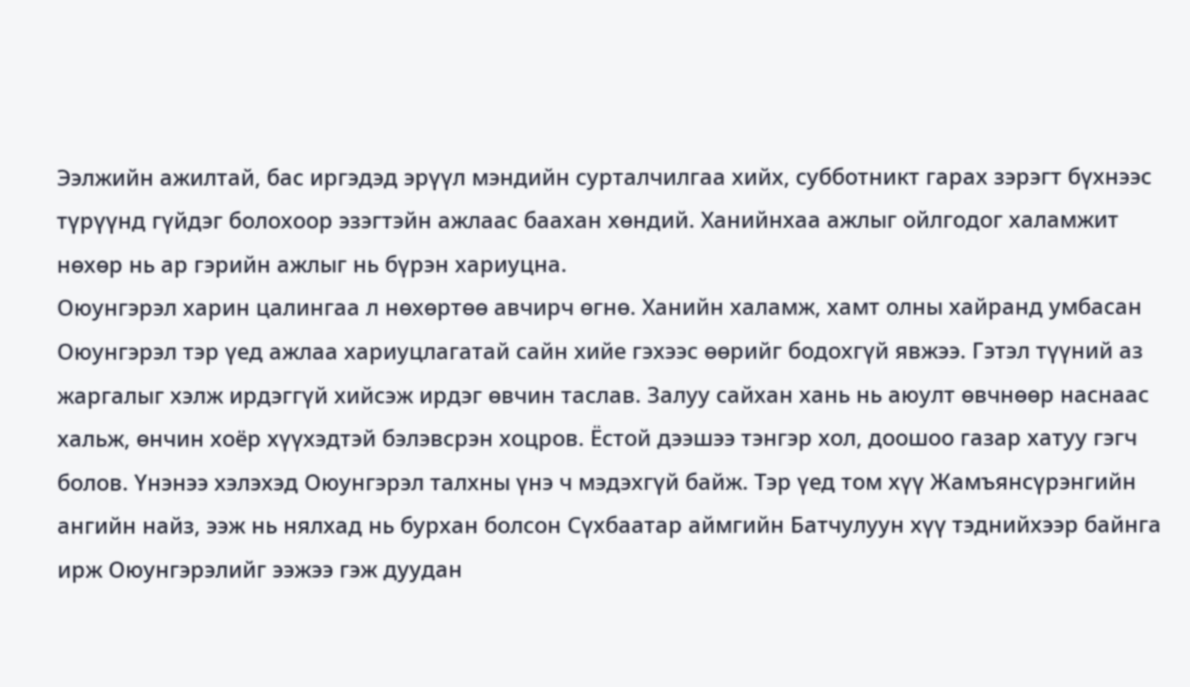Ээлжийн ажилтай, бас иргэдэд эрүүл мэндийн сурталчилгаа хийх, субботникт гарах зэрэгт бүхнээс түрүүнд гүйдэг болохоор эзэгтэйн ажлаас баахан хөндий. Ханийнхаа ажлыг ойлгодог халамжит нөхөр нь ар гэрийн ажлыг нь бүрэн хариуцна.
Оюунгэрэл харин цалингаа л нөхөртөө авчирч өгнө. Ханийн халамж, хамт олны хайранд умбасан Оюунгэрэл тэр үед ажлаа хариуцлагатай сайн хийе гэхээс өөрийг бодохгүй явжээ. Гэтэл түүний аз жаргалыг хэлж ирдэггүй хийсэж ирдэг өвчин таслав. Залуу сайхан хань нь аюулт өвчнөөр наснаас хальж, өнчин хоёр хүүхэдтэй бэлэвсрэн хоцров. Ёстой дээшээ тэнгэр хол, доошоо газар хатуу гэгч болов. Үнэнээ хэлэхэд Оюунгэрэл талхны үнэ ч мэдэхгүй байж. Тэр үед том хүү Жамъянсүрэнгийн ангийн найз, ээж нь нялхад нь бурхан болсон Сүхбаатар аймгийн Батчулуун хүү тэднийхээр байнга ирж Оюунгэрэлийг ээжээ гэж дуудан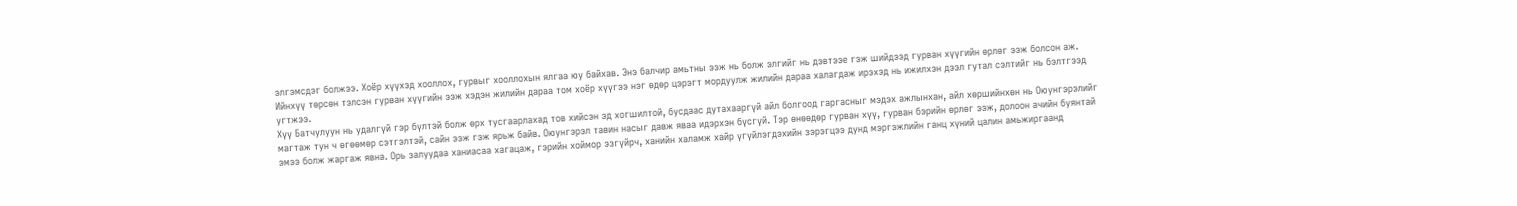элгэмсдэг болжээ. Хоёр хүүхэд хооллох, гурвыг хооллохын ялгаа юу байхав. Энэ балчир амьтны ээж нь болж элгийг нь дэвтээе гэж шийдээд гурван хүүгийн өрлөг ээж болсон аж. Ийнхүү төрсөн тэлсэн гурван хүүгийн ээж хэдэн жилийн дараа том хоёр хүүгээ нэг өдөр цэрэгт мордуулж жилийн дараа халагдаж ирэхэд нь ижилхэн дээл гутал сэлтийг нь бэлтгээд угтжээ.
Хүү Батчулуун нь удалгүй гэр бүлтэй болж өрх тусгаарлахад тов хийсэн эд хогшилтой, бусдаас дутахааргүй айл болгоод гаргасныг мэдэх ажлынхан, айл хөршийнхөн нь Оюунгэрэлийг магтаж тун ч өгөөмөр сэтгэлтэй, сайн ээж гэж ярьж байв. Оюунгэрэл тавин насыг давж яваа идэрхэн бүсгүй. Тэр өнөөдөр гурван хүү, гурван бэрийн өрлөг ээж, долоон ачийн буянтай эмээ болж жаргаж явна. Орь залуудаа ханиасаа хагацаж, гэрийн хоймор эзгүйрч, ханийн халамж хайр үгүйлэгдэхийн зэрэгцээ дунд мэргэжлийн ганц хүний цалин амьжиргаанд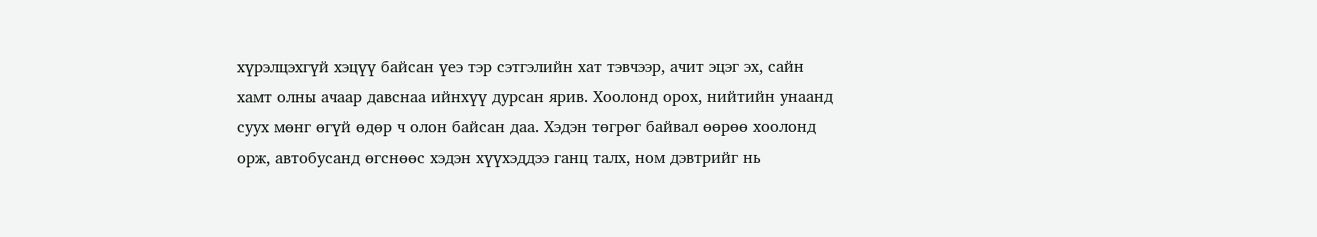хүрэлцэхгүй хэцүү байсан үеэ тэр сэтгэлийн хат тэвчээр, ачит эцэг эх, сайн хамт олны ачаар давснаа ийнхүү дурсан ярив. Хоолонд орох, нийтийн унаанд суух мөнг өгүй өдөр ч олон байсан даа. Хэдэн төгрөг байвал өөрөө хоолонд орж, автобусанд өгснөөс хэдэн хүүхэддээ ганц талх, ном дэвтрийг нь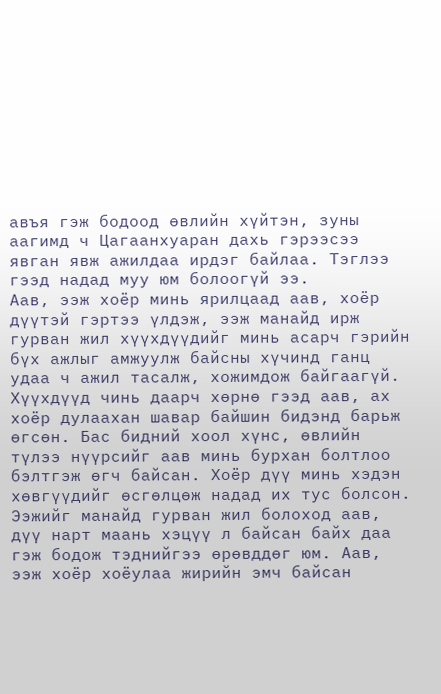авъя гэж бодоод өвлийн хүйтэн, зуны аагимд ч Цагаанхуаран дахь гэрээсээ явган явж ажилдаа ирдэг байлаа. Тэглээ гээд надад муу юм болоогүй ээ.
Аав, ээж хоёр минь ярилцаад аав, хоёр дүүтэй гэртээ үлдэж, ээж манайд ирж гурван жил хүүхдүүдийг минь асарч гэрийн бүх ажлыг амжуулж байсны хүчинд ганц удаа ч ажил тасалж, хожимдож байгаагүй. Хүүхдүүд чинь даарч хөрнө гээд аав, ах хоёр дулаахан шавар байшин бидэнд барьж өгсөн. Бас бидний хоол хүнс, өвлийн түлээ нүүрсийг аав минь бурхан болтлоо бэлтгэж өгч байсан. Хоёр дүү минь хэдэн хөвгүүдийг өсгөлцөж надад их тус болсон. Ээжийг манайд гурван жил болоход аав, дүү нарт маань хэцүү л байсан байх даа гэж бодож тэднийгээ өрөвддөг юм. Аав, ээж хоёр хоёулаа жирийн эмч байсан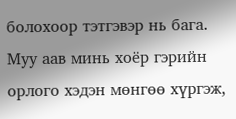болохоор тэтгэвэр нь бага. Муу аав минь хоёр гэрийн орлого хэдэн мөнгөө хүргэж,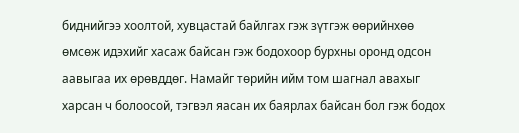биднийгээ хоолтой, хувцастай байлгах гэж зүтгэж өөрийнхөө өмсөж идэхийг хасаж байсан гэж бодохоор бурхны оронд одсон аавыгаа их өрөвддөг. Намайг төрийн ийм том шагнал авахыг харсан ч болоосой, тэгвэл яасан их баярлах байсан бол гэж бодох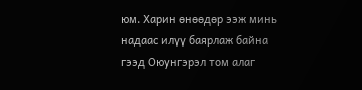юм. Харин өнөөдөр ээж минь надаас илүү баярлаж байна гээд Оюунгэрэл том алаг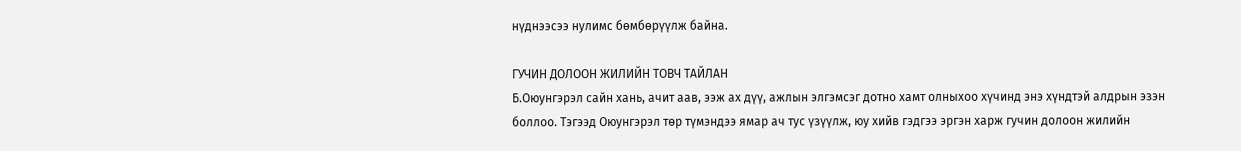нүднээсээ нулимс бөмбөрүүлж байна.

ГУЧИН ДОЛООН ЖИЛИЙН ТОВЧ ТАЙЛАН
Б.Оюунгэрэл сайн хань, ачит аав, ээж ах дүү, ажлын элгэмсэг дотно хамт олныхоо хүчинд энэ хүндтэй алдрын эзэн боллоо. Тэгээд Оюунгэрэл төр түмэндээ ямар ач тус үзүүлж, юу хийв гэдгээ эргэн харж гучин долоон жилийн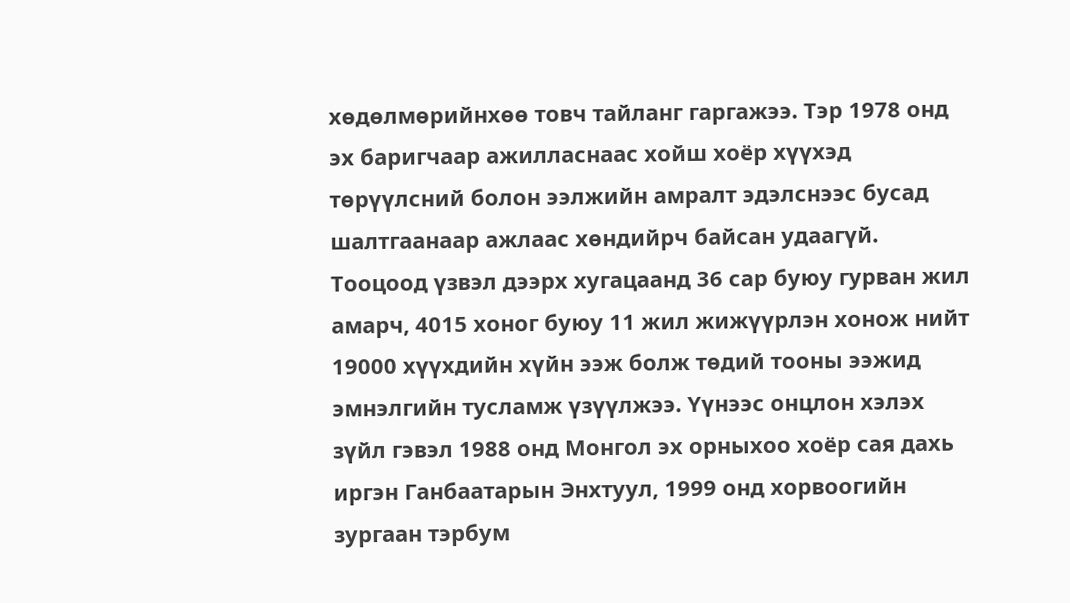хөдөлмөрийнхөө товч тайланг гаргажээ. Тэр 1978 онд эх баригчаар ажилласнаас хойш хоёр хүүхэд төрүүлсний болон ээлжийн амралт эдэлснээс бусад шалтгаанаар ажлаас хөндийрч байсан удаагүй. Тооцоод үзвэл дээрх хугацаанд 36 сар буюу гурван жил амарч, 4015 хоног буюу 11 жил жижүүрлэн хонож нийт 19000 хүүхдийн хүйн ээж болж төдий тооны ээжид эмнэлгийн тусламж үзүүлжээ. Үүнээс онцлон хэлэх зүйл гэвэл 1988 онд Монгол эх орныхоо хоёр сая дахь иргэн Ганбаатарын Энхтуул, 1999 онд хорвоогийн зургаан тэрбум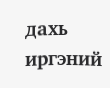дахь иргэний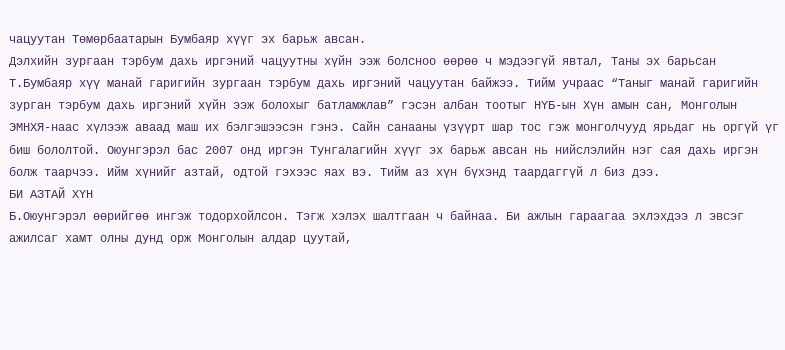чацуутан Төмөрбаатарын Бумбаяр хүүг эх барьж авсан.
Дэлхийн зургаан тэрбум дахь иргэний чацуутны хүйн ээж болсноо өөрөө ч мэдээгүй явтал, Таны эх барьсан Т.Бумбаяр хүү манай гаригийн зургаан тэрбум дахь иргэний чацуутан байжээ. Тийм учраас “Таныг манай гаригийн зурган тэрбум дахь иргэний хүйн ээж болохыг батламжлав” гэсэн албан тоотыг НҮБ-ын Хүн амын сан, Монголын ЭМНХЯ-наас хүлээж аваад маш их бэлгэшээсэн гэнэ. Сайн санааны үзүүрт шар тос гэж монголчууд ярьдаг нь оргүй үг биш бололтой. Оюунгэрэл бас 2007 онд иргэн Тунгалагийн хүүг эх барьж авсан нь нийслэлийн нэг сая дахь иргэн болж таарчээ. Ийм хүнийг азтай, одтой гэхээс яах вэ. Тийм аз хүн бүхэнд таардаггүй л биз дээ.
БИ АЗТАЙ ХҮН
Б.Оюунгэрэл өөрийгөө ингэж тодорхойлсон. Тэгж хэлэх шалтгаан ч байнаа. Би ажлын гараагаа эхлэхдээ л эвсэг ажилсаг хамт олны дунд орж Монголын алдар цуутай,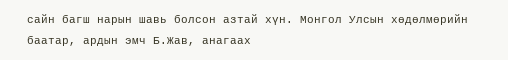сайн багш нарын шавь болсон азтай хүн. Монгол Улсын хөдөлмөрийн баатар, ардын эмч Б.Жав, анагаах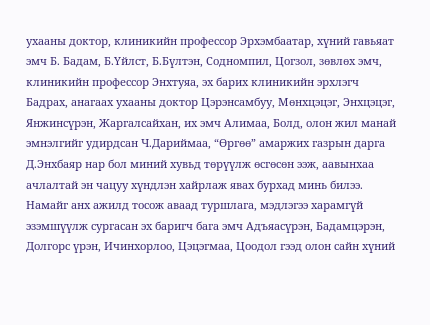ухааны доктор, клиникийн профессор Эрхэмбаатар, хүний гавьяат эмч Б. Бадам, Б.Үйлст, Б.Бүлтэн, Содномпил, Цогзол, зөвлөх эмч, клиникийн профессор Энхтуяа, эх барих клиникийн эрхлэгч Бадрах, анагаах ухааны доктор Цэрэнсамбуу, Мөнхцэцэг, Энхцэцэг, Янжинсүрэн, Жаргалсайхан, их эмч Алимаа, Болд, олон жил манай эмнэлгийг удирдсан Ч.Дариймаа, “Өргөө” амаржих газрын дарга Д.Энхбаяр нар бол миний хувьд төрүүлж өсгөсөн ээж, аавынхаа ачлалтай эн чацуу хүндлэн хайрлаж явах бурхад минь билээ. Намайг анх ажилд тосож аваад туршлага, мэдлэгээ харамгүй эзэмшүүлж сургасан эх баригч бага эмч Адъяасүрэн, Бадамцэрэн, Долгорс үрэн, Ичинхорлоо, Цэцэгмаа, Цоодол гээд олон сайн хүний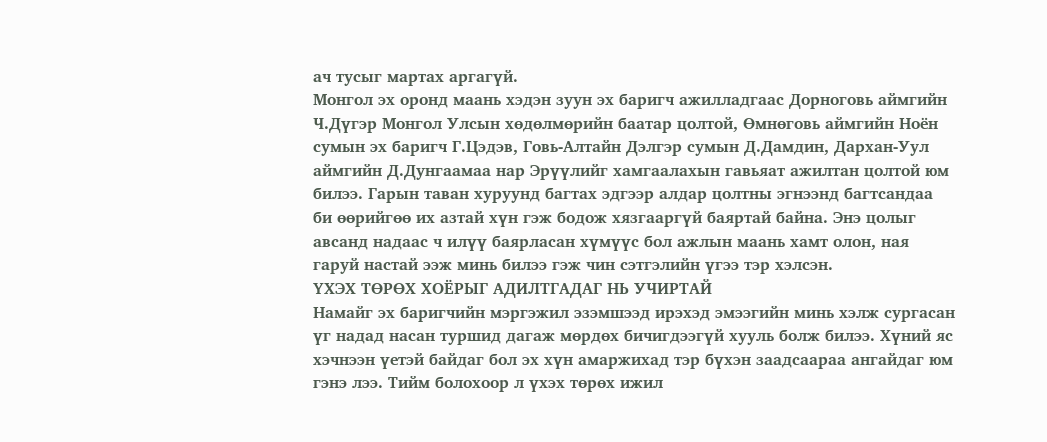ач тусыг мартах аргагүй.
Монгол эх оронд маань хэдэн зуун эх баригч ажилладгаас Дорноговь аймгийн Ч.Дүгэр Монгол Улсын хөдөлмөрийн баатар цолтой, Өмнөговь аймгийн Ноён сумын эх баригч Г.Цэдэв, Говь-Алтайн Дэлгэр сумын Д.Дамдин, Дархан-Уул аймгийн Д.Дунгаамаа нар Эрүүлийг хамгаалахын гавьяат ажилтан цолтой юм билээ. Гарын таван хуруунд багтах эдгээр алдар цолтны эгнээнд багтсандаа би өөрийгөө их азтай хүн гэж бодож хязгааргүй баяртай байна. Энэ цолыг авсанд надаас ч илүү баярласан хүмүүс бол ажлын маань хамт олон, ная гаруй настай ээж минь билээ гэж чин сэтгэлийн үгээ тэр хэлсэн.
ҮХЭХ ТӨРӨХ ХОЁРЫГ АДИЛТГАДАГ НЬ УЧИРТАЙ
Намайг эх баригчийн мэргэжил эзэмшээд ирэхэд эмээгийн минь хэлж сургасан үг надад насан туршид дагаж мөрдөх бичигдээгүй хууль болж билээ. Хүний яс хэчнээн үетэй байдаг бол эх хүн амаржихад тэр бүхэн заадсаараа ангайдаг юм гэнэ лээ. Тийм болохоор л үхэх төрөх ижил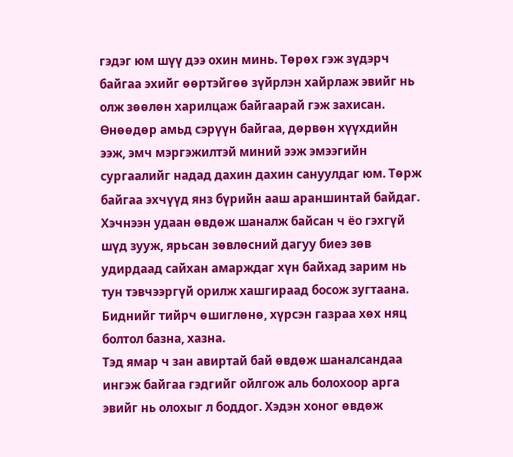гэдэг юм шүү дээ охин минь. Төрөх гэж зүдэрч байгаа эхийг өөртэйгөө зүйрлэн хайрлаж эвийг нь олж зөөлөн харилцаж байгаарай гэж захисан. Өнөөдөр амьд сэрүүн байгаа, дөрвөн хүүхдийн ээж, эмч мэргэжилтэй миний ээж эмээгийн сургаалийг надад дахин дахин сануулдаг юм. Төрж байгаа эхчүүд янз бүрийн ааш араншинтай байдаг. Хэчнээн удаан өвдөж шаналж байсан ч ёо гэхгүй шүд зууж, ярьсан зөвлөсний дагуу биеэ зөв удирдаад сайхан амарждаг хүн байхад зарим нь тун тэвчээргүй орилж хашгираад босож зугтаана. Биднийг тийрч өшиглөнө, хүрсэн газраа хөх няц болтол базна, хазна.
Тэд ямар ч зан авиртай бай өвдөж шаналсандаа ингэж байгаа гэдгийг ойлгож аль болохоор арга эвийг нь олохыг л боддог. Хэдэн хоног өвдөж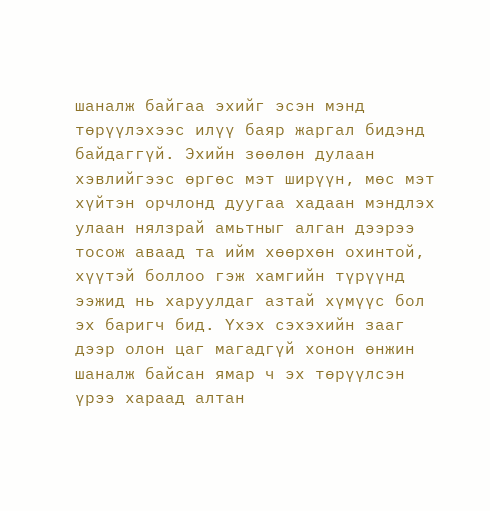шаналж байгаа эхийг эсэн мэнд төрүүлэхээс илүү баяр жаргал бидэнд байдаггүй. Эхийн зөөлөн дулаан хэвлийгээс өргөс мэт ширүүн, мөс мэт хүйтэн орчлонд дуугаа хадаан мэндлэх улаан нялзрай амьтныг алган дээрээ тосож аваад та ийм хөөрхөн охинтой, хүүтэй боллоо гэж хамгийн түрүүнд ээжид нь харуулдаг азтай хүмүүс бол эх баригч бид. Үхэх сэхэхийн зааг дээр олон цаг магадгүй хонон өнжин шаналж байсан ямар ч эх төрүүлсэн үрээ хараад алтан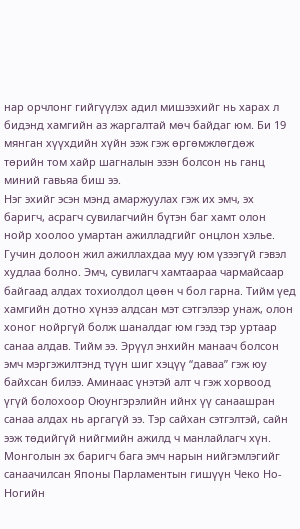нар орчлонг гийгүүлэх адил мишээхийг нь харах л бидэнд хамгийн аз жаргалтай мөч байдаг юм. Би 19 мянган хүүхдийн хүйн ээж гэж өргөмжлөгдөж төрийн том хайр шагналын эзэн болсон нь ганц миний гавьяа биш ээ.
Нэг эхийг эсэн мэнд амаржуулах гэж их эмч, эх баригч, асрагч сувилагчийн бүтэн баг хамт олон нойр хоолоо умартан ажилладгийг онцлон хэлье. Гучин долоон жил ажиллахдаа муу юм үзээгүй гэвэл худлаа болно. Эмч, сувилагч хамтаараа чармайсаар байгаад алдах тохиолдол цөөн ч бол гарна. Тийм үед хамгийн дотно хүнээ алдсан мэт сэтгэлээр унаж, олон хоног нойргүй болж шаналдаг юм гээд тэр уртаар санаа алдав. Тийм ээ. Эрүүл энхийн манаач болсон эмч мэргэжилтэнд түүн шиг хэцүү “даваа” гэж юу байхсан билээ. Аминаас үнэтэй алт ч гэж хорвоод үгүй болохоор Оюунгэрэлийн ийнх үү санаашран санаа алдах нь аргагүй ээ. Тэр сайхан сэтгэлтэй, сайн ээж төдийгүй нийгмийн ажилд ч манлайлагч хүн. Монголын эх баригч бага эмч нарын нийгэмлэгийг санаачилсан Японы Парламентын гишүүн Чеко Но-Ногийн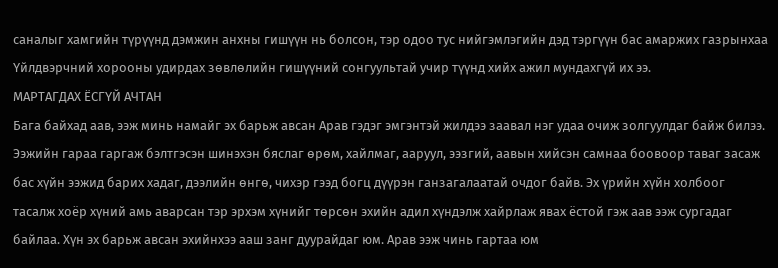саналыг хамгийн түрүүнд дэмжин анхны гишүүн нь болсон, тэр одоо тус нийгэмлэгийн дэд тэргүүн бас амаржих газрынхаа Үйлдвэрчний хорооны удирдах зөвлөлийн гишүүний сонгуультай учир түүнд хийх ажил мундахгүй их ээ.
МАРТАГДАХ ЁСГҮЙ АЧТАН
Бага байхад аав, ээж минь намайг эх барьж авсан Арав гэдэг эмгэнтэй жилдээ заавал нэг удаа очиж золгуулдаг байж билээ. Ээжийн гараа гаргаж бэлтгэсэн шинэхэн бяслаг өрөм, хайлмаг, ааруул, ээзгий, аавын хийсэн самнаа боовоор таваг засаж бас хүйн ээжид барих хадаг, дээлийн өнгө, чихэр гээд богц дүүрэн ганзагалаатай очдог байв. Эх үрийн хүйн холбоог тасалж хоёр хүний амь аварсан тэр эрхэм хүнийг төрсөн эхийн адил хүндэлж хайрлаж явах ёстой гэж аав ээж сургадаг байлаа. Хүн эх барьж авсан эхийнхээ ааш занг дуурайдаг юм. Арав ээж чинь гартаа юм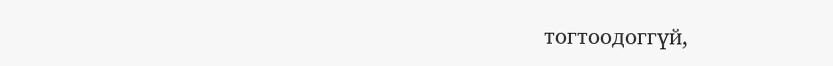тогтоодоггүй,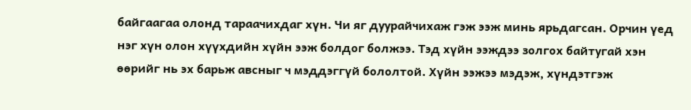байгаагаа олонд тараачихдаг хүн. Чи яг дуурайчихаж гэж ээж минь ярьдагсан. Орчин үед нэг хүн олон хүүхдийн хүйн ээж болдог болжээ. Тэд хүйн ээждээ золгох байтугай хэн өөрийг нь эх барьж авсныг ч мэддэггүй бололтой. Хүйн ээжээ мэдэж, хүндэтгэж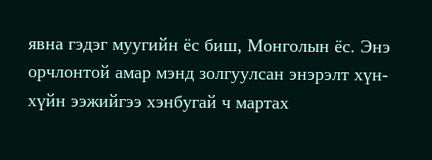явна гэдэг муугийн ёс биш, Монголын ёс. Энэ орчлонтой амар мэнд золгуулсан энэрэлт хүн-хүйн ээжийгээ хэнбугай ч мартах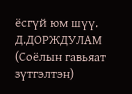ёсгүй юм шүү.
Д.ДОРЖДУЛАМ (Соёлын гавьяат зүтгэлтэн)